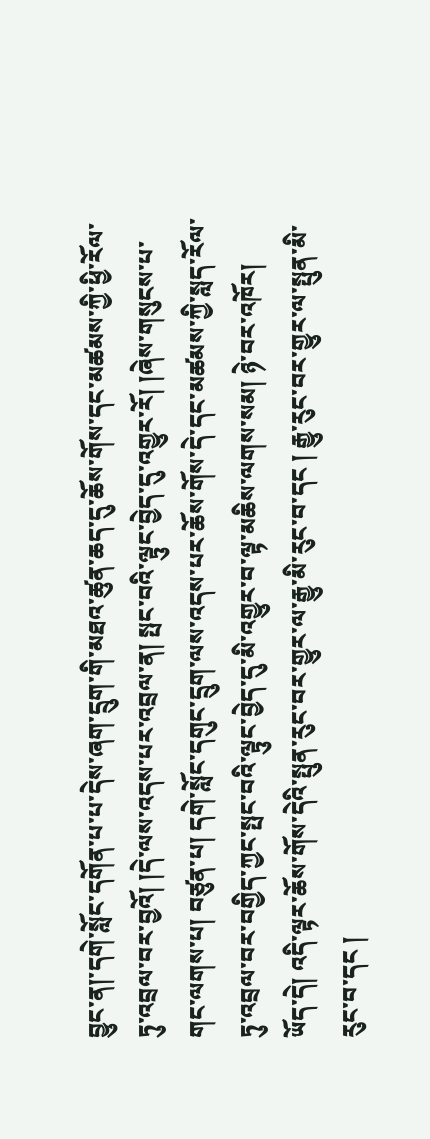བྱུང་ན།་དགེ་སློང་དགོན་པ་པ་དེས་ཞག་དྲུག་གི་མཐའ་ཚུན་ཆད་དུ་ཆོས་གོས་དང་མཚམས་ཀྱི་ཕྱི་རོལ་ཏུ་འབྲལ་བར་བྱའོ། །དེ་ལས་འདས་པར་འབྲལ་ན། སྤང་བའི་ལྟུང་བྱེད་དུ་འགྱུར་རོ། །ཞེས་གསུངས་པ་གང་ལགས་པ། བཙུན་པ། དགེ་སློང་དགུང་དྲུག་ལས་འདས་པར་ཆོས་གོས་དེ་དང་མཚམས་ཀྱི་སླད་རོལ་ཏུ་འབྲལ་བར་བགྱིད་ཀྱང་སྤང་བའི་ལྟུང་བྱེད་དུ་མི་འགྱུར་བ་ལྟ་མཆིས་ལགས་སམ། ཉེ་བར་འཁོར། ཡོད་དེ། འདི་ལྟར་ཆོས་གོས་དེའི་སྤུན་རུང་བར་གྱུར་ལ་རྒྱུ་མི་རུང་བ་དང ། རྒྱུ་རུང་བར་གྱུར་ལ་སྤུན་མི་རུང་བ་དང །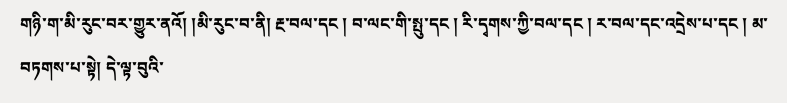གཉི་ག་མི་རུང་བར་གྱུར་ནའོ། །མི་རུང་བ་ནི། རྔ་བལ་དང ། བ་ལང་གི་སྤུ་དང ། རི་དྭགས་ཀྱི་བལ་དང ། ར་བལ་དང་འདྲེས་པ་དང ། མ་བཏགས་པ་སྟེ། དེ་ལྟ་བུའི་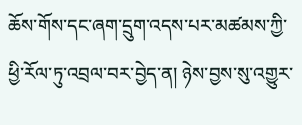ཆོས་གོས་དང་ཞག་དྲུག་འདས་པར་མཚམས་ཀྱི་ཕྱི་རོལ་ཏུ་འབྲལ་བར་བྱེད་ན། ཉེས་བྱས་སུ་འགྱུར་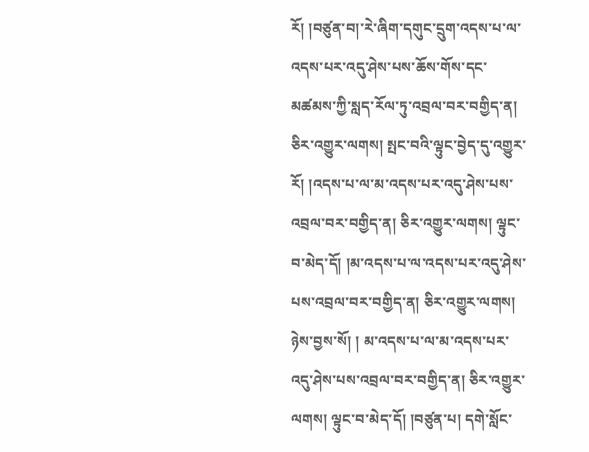རོ། །བཙུན་བ།་རེ་ཞིག་དགུང་དྲུག་འདས་པ་ལ་འདས་པར་འདུ་ཤེས་པས་ཆོས་གོས་དང་མཚམས་ཀྱི་སླད་རོལ་ཏུ་འབྲལ་བར་བགྱིད་ན། ཅིར་འགྱུར་ལགས། སྤང་བའི་ལྟུང་བྱེད་དུ་འགྱུར་རོ། །འདས་པ་ལ་མ་འདས་པར་འདུ་ཤེས་པས་འབྲལ་བར་བགྱིད་ན། ཅིར་འགྱུར་ལགས། ལྟུང་བ་མེད་དོ། །མ་འདས་པ་ལ་འདས་པར་འདུ་ཤེས་པས་འབྲལ་བར་བགྱིད་ན། ཅིར་འགྱུར་ལགས། ཉེས་བྱས་སོ། ། མ་འདས་པ་ལ་མ་འདས་པར་འདུ་ཤེས་པས་འབྲལ་བར་བགྱིད་ན། ཅིར་འགྱུར་ལགས། ལྟུང་བ་མེད་དོ། །བཙུན་པ། དགེ་སློང་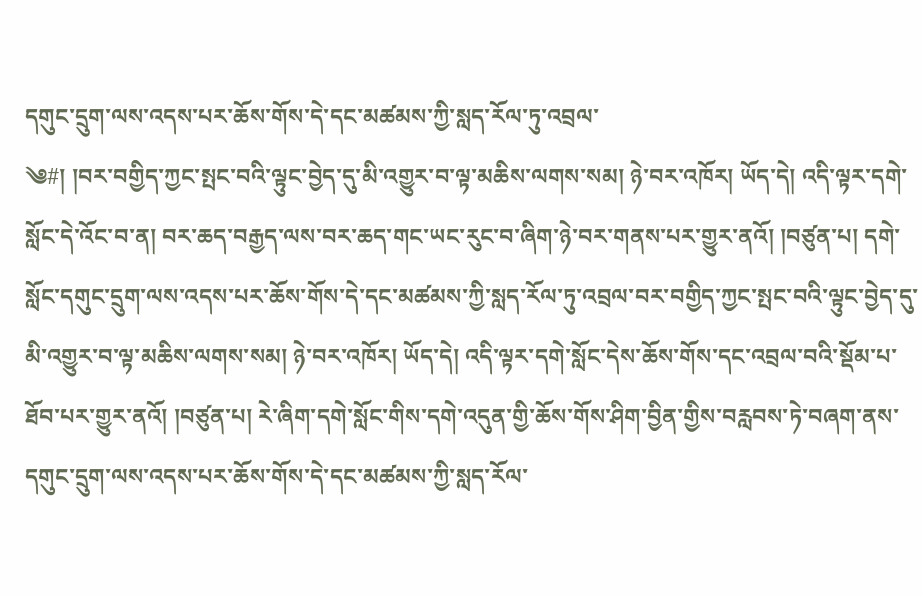དགུང་དྲུག་ལས་འདས་པར་ཆོས་གོས་དེ་དང་མཚམས་ཀྱི་སླད་རོལ་ཏུ་འབྲལ་
༄#། །བར་བགྱིད་ཀྱང་སྤང་བའི་ལྟུང་བྱེད་དུ་མི་འགྱུར་བ་ལྟ་མཆིས་ལགས་སམ། ཉེ་བར་འཁོར། ཡོད་དེ། འདི་ལྟར་དགེ་སློང་དེ་འོང་བ་ན། བར་ཆད་བརྒྱད་ལས་བར་ཆད་གང་ཡང་རུང་བ་ཞིག་ཉེ་བར་གནས་པར་གྱུར་ནའོ། །བཙུན་པ། དགེ་སློང་དགུང་དྲུག་ལས་འདས་པར་ཆོས་གོས་དེ་དང་མཚམས་ཀྱི་སླད་རོལ་ཏུ་འབྲལ་བར་བགྱིད་ཀྱང་སྤང་བའི་ལྟུང་བྱེད་དུ་མི་འགྱུར་བ་ལྟ་མཆིས་ལགས་སམ། ཉེ་བར་འཁོར། ཡོད་དེ། འདི་ལྟར་དགེ་སློང་དེས་ཆོས་གོས་དང་འབྲལ་བའི་སྡོམ་པ་ཐོབ་པར་གྱུར་ནའོ། །བཙུན་པ། རེ་ཞིག་དགེ་སློང་གིས་དགེ་འདུན་གྱི་ཆོས་གོས་ཤིག་བྱིན་གྱིས་བརླབས་ཏེ་བཞག་ནས་དགུང་དྲུག་ལས་འདས་པར་ཆོས་གོས་དེ་དང་མཚམས་ཀྱི་སླད་རོལ་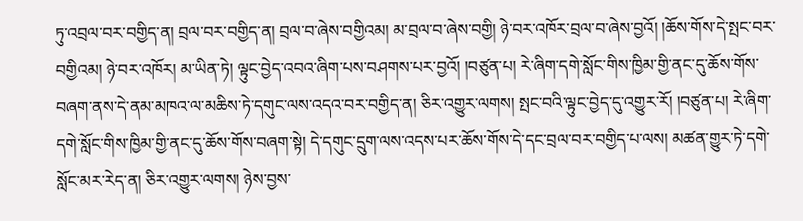ཏུ་འབྲལ་བར་བགྱིད་ན། བྲལ་བར་བགྱིད་ན། བྲལ་བ་ཞེས་བགྱིའམ། མ་བྲལ་བ་ཞེས་བགྱི། ཉེ་བར་འཁོར་བྲལ་བ་ཞེས་བྱའོ། །ཆོས་གོས་དེ་སྤང་བར་བགྱིའམ། ཉེ་བར་འཁོར། མ་ཡིན་ཏེ། ལྟུང་བྱེད་འབའ་ཞིག་པས་བཤགས་པར་བྱའོ། །བཙུན་པ། རེ་ཞིག་དགེ་སློང་གིས་ཁྱིམ་གྱི་ནང་དུ་ཆོས་གོས་བཞག་ནས་དེ་ནམ་མཁའ་ལ་མཆིས་ཏེ་དགུང་ལས་འདའ་བར་བགྱིད་ན། ཅིར་འགྱུར་ལགས། སྤང་བའི་ལྟུང་བྱེད་དུ་འགྱུར་རོ། །བཙུན་པ། རེ་ཞིག་དགེ་སློང་གིས་ཁྱིམ་གྱི་ནང་དུ་ཆོས་གོས་བཞག་སྟེ། དེ་དགུང་དྲུག་ལས་འདས་པར་ཆོས་གོས་དེ་དང་བྲལ་བར་བགྱིད་པ་ལས། མཚན་གྱུར་ཏེ་དགེ་སློང་མར་རེད་ན། ཅིར་འགྱུར་ལགས། ཉེས་བྱས་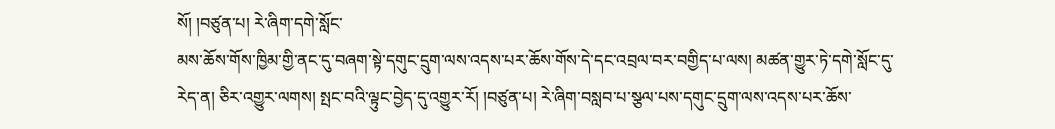སོ། །བཙུན་པ། རེ་ཞིག་དགེ་སློང་
མས་ཆོས་གོས་ཁྱིམ་གྱི་ནང་དུ་བཞག་སྟེ་དགུང་དྲུག་ལས་འདས་པར་ཆོས་གོས་དེ་དང་འབྲལ་བར་བགྱིད་པ་ལས། མཚན་གྱུར་ཏེ་དགེ་སློང་དུ་རེད་ན། ཅིར་འགྱུར་ལགས། སྤང་བའི་ལྟུང་བྱེད་དུ་འགྱུར་རོ། །བཙུན་པ། རེ་ཞིག་བསླབ་པ་སྩལ་པས་དགུང་དྲུག་ལས་འདས་པར་ཆོས་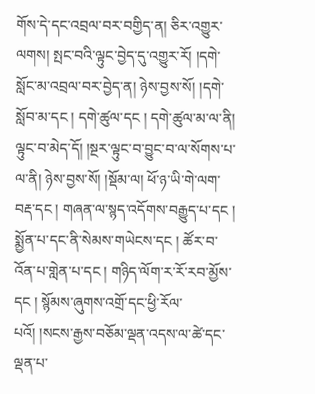གོས་དེ་དང་འབྲལ་བར་བགྱིད་ན། ཅིར་འགྱུར་ལགས། སྤང་བའི་ལྟུང་བྱེད་དུ་འགྱུར་རོ། །དགེ་སློང་མ་འབྲལ་བར་བྱེད་ན། ཉེས་བྱས་སོ། །དགེ་སློབ་མ་དང ། དགེ་ཚུལ་དང ། དགེ་ཚུལ་མ་ལ་ནི། ལྟུང་བ་མེད་དོ། །སྔར་ལྟུང་བ་བྱུང་བ་ལ་སོགས་པ་ལ་ནི། ཉེས་བྱས་སོ། །སྡོམ་ལ། ཕོ་ཉ་ཡི་གེ་ལག་བརྡ་དང ། གཞན་ལ་སྙད་འདོགས་བརྒྱུད་པ་དང ། སྨྱོན་པ་དང་ནི་སེམས་གཡེངས་དང ། ཚོར་བ་འོན་པ་གླེན་པ་དང ། གཉིད་ལོག་ར་རོ་རབ་མྱོས་དང ། སྙོམས་ཞུགས་འགྲོ་དང་ཕྱི་རོལ་པའོ། །སངས་རྒྱས་བཅོམ་ལྡན་འདས་ལ་ཚེ་དང་ལྡན་པ་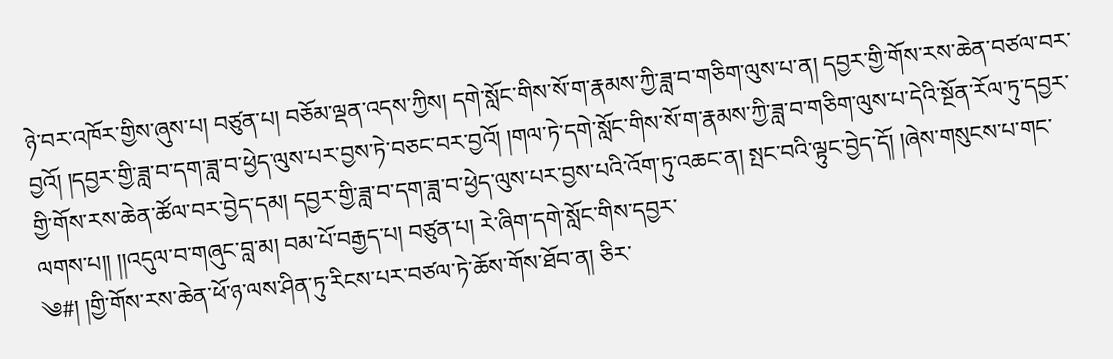ཉེ་བར་འཁོར་གྱིས་ཞུས་པ། བཙུན་པ། བཅོམ་ལྡན་འདས་ཀྱིས། དགེ་སློང་གིས་སོ་ག་རྣམས་ཀྱི་ཟླ་བ་གཅིག་ལུས་པ་ན། དབྱར་གྱི་གོས་རས་ཆེན་བཙལ་བར་བྱའོ། །དབྱར་གྱི་ཟླ་བ་དག་ཟླ་བ་ཕྱེད་ལུས་པར་བྱས་ཏེ་བཅང་བར་བྱའོ། །གལ་ཏེ་དགེ་སློང་གིས་སོ་ག་རྣམས་ཀྱི་ཟླ་བ་གཅིག་ལུས་པ་དེའི་སྔོན་རོལ་ཏུ་དབྱར་གྱི་གོས་རས་ཆེན་ཚོལ་བར་བྱེད་དམ། དབྱར་གྱི་ཟླ་བ་དག་ཟླ་བ་ཕྱེད་ལུས་པར་བྱས་པའི་འོག་ཏུ་འཆང་ན། སྤང་བའི་ལྟུང་བྱེད་དོ། །ཞེས་གསུངས་པ་གང་ལགས་པ།། །།འདུལ་བ་གཞུང་བླ་མ། བམ་པོ་བརྒྱད་པ། བཙུན་པ། རེ་ཞིག་དགེ་སློང་གིས་དབྱར་
༄#། །གྱི་གོས་རས་ཆེན་ཕོ་ཉ་ལས་ཤིན་ཏུ་རིངས་པར་བཙལ་ཏེ་ཆོས་གོས་ཐོབ་ན། ཅིར་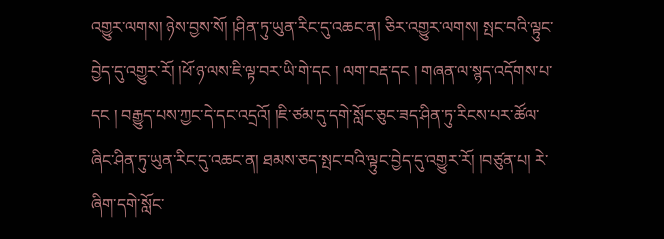འགྱུར་ལགས། ཉེས་བྱས་སོ། །ཤིན་ཏུ་ཡུན་རིང་དུ་འཆང་ན། ཅིར་འགྱུར་ལགས། སྤང་བའི་ལྟུང་བྱེད་དུ་འགྱུར་རོ། །ཕོ་ཉ་ལས་ཇི་ལྟ་བར་ཡི་གེ་དང ། ལག་བརྡ་དང ། གཞན་ལ་སྙད་འདོགས་པ་དང ། བརྒྱུད་པས་ཀྱང་དེ་དང་འདྲའོ། །ཇི་ཙམ་དུ་དགེ་སློང་ཅུང་ཟད་ཤིན་ཏུ་རིངས་པར་ཚོལ་ཞིང་ཤིན་ཏུ་ཡུན་རིང་དུ་འཆང་ན། ཐམས་ཅད་སྤང་བའི་ལྟུང་བྱེད་དུ་འགྱུར་རོ། །བཙུན་པ། རེ་ཞིག་དགེ་སློང་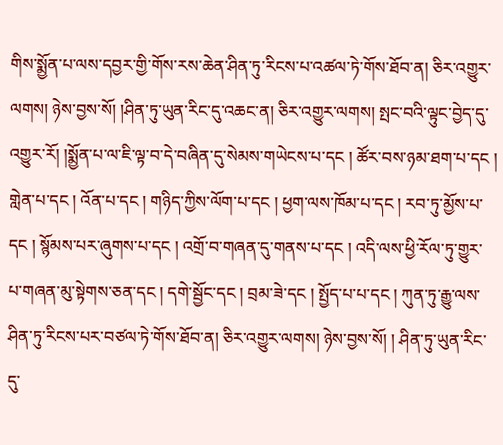གིས་སྨྱོན་པ་ལས་དབྱར་གྱི་གོས་རས་ཆེན་ཤིན་ཏུ་རིངས་པ་འཚལ་ཏེ་གོས་ཐོབ་ན། ཅིར་འགྱུར་ལགས། ཉེས་བྱས་སོ། །ཤིན་ཏུ་ཡུན་རིང་དུ་འཆང་ན། ཅིར་འགྱུར་ལགས། སྤང་བའི་ལྟུང་བྱེད་དུ་འགྱུར་རོ། །སྨྱོན་པ་ལ་ཇི་ལྟ་བ་དེ་བཞིན་དུ་སེམས་གཡེངས་པ་དང ། ཚོར་བས་ཉམ་ཐག་པ་དང ། གླེན་པ་དང ། འོན་པ་དང ། གཉིད་ཀྱིས་ལོག་པ་དང ། ཕྱག་ལས་ཁོམ་པ་དང ། རབ་ཏུ་མྱོས་པ་དང ། སྙོམས་པར་ཞུགས་པ་དང ། འགྲོ་བ་གཞན་དུ་གནས་པ་དང ། འདི་ལས་ཕྱི་རོལ་ཏུ་གྱུར་པ་གཞན་མུ་སྟེགས་ཅན་དང ། དགེ་སྦྱོང་དང ། བྲམ་ཟེ་དང ། སྤྱོད་པ་པ་དང ། ཀུན་ཏུ་རྒྱུ་ལས་ཤིན་ཏུ་རིངས་པར་བཙལ་ཏེ་གོས་ཐོབ་ན། ཅིར་འགྱུར་ལགས། ཉེས་བྱས་སོ། ། ཤིན་ཏུ་ཡུན་རིང་དུ་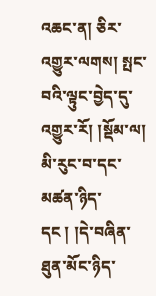འཆང་ན། ཅིར་འགྱུར་ལགས། སྤང་བའི་ལྟུང་བྱེད་དུ་འགྱུར་རོ། །སྡོམ་ལ། མི་རུང་བ་དང་མཚན་ཉིད་དང ། །དེ་བཞིན་ཐུན་མོང་ཉིད་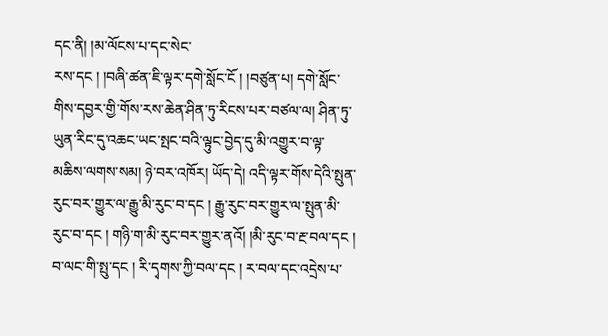དང་ནི། །མ་ལོངས་པ་དང་སེང་
རས་དང ། །བཞི་ཚན་ཇི་ལྟར་དགེ་སློང་ངོ ། །བཙུན་པ། དགེ་སློང་གིས་དབྱར་གྱི་གོས་རས་ཆེན་ཤིན་ཏུ་རིངས་པར་བཙལ་ལ། ཤིན་ཏུ་ཡུན་རིང་དུ་འཆང་ཡང་སྤང་བའི་ལྟུང་བྱེད་དུ་མི་འགྱུར་བ་ལྟ་མཆིས་ལགས་སམ། ཉེ་བར་འཁོར། ཡོད་དེ། འདི་ལྟར་གོས་དེའི་སྤུན་རུང་བར་གྱུར་ལ་རྒྱུ་མི་རུང་བ་དང ། རྒྱུ་རུང་བར་གྱུར་ལ་སྤུན་མི་རུང་བ་དང ། གཉི་ག་མི་རུང་བར་གྱུར་ནའོ། །མི་རུང་བ་རྔ་བལ་དང ། བ་ལང་གི་སྤུ་དང ། རི་དྭགས་ཀྱི་བལ་དང ། ར་བལ་དང་འདྲེས་པ་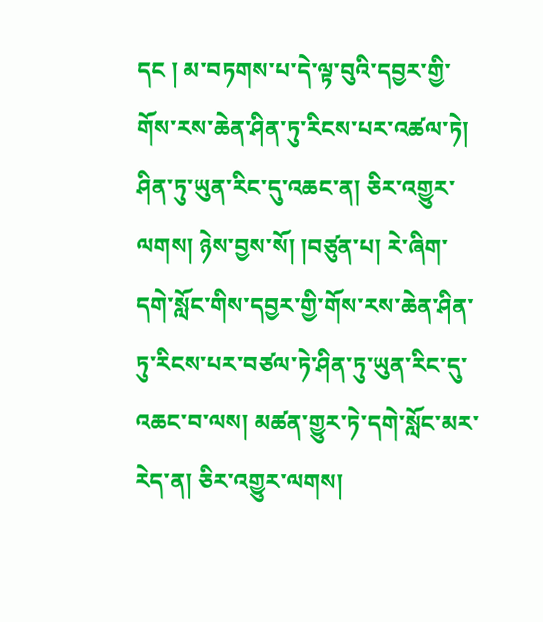དང ། མ་བཏགས་པ་དེ་ལྟ་བུའི་དབྱར་གྱི་གོས་རས་ཆེན་ཤིན་ཏུ་རིངས་པར་འཚལ་ཏེ། ཤིན་ཏུ་ཡུན་རིང་དུ་འཆང་ན། ཅིར་འགྱུར་ལགས། ཉེས་བྱས་སོ། །བཙུན་པ། རེ་ཞིག་དགེ་སློང་གིས་དབྱར་གྱི་གོས་རས་ཆེན་ཤིན་ཏུ་རིངས་པར་བཙལ་ཏེ་ཤིན་ཏུ་ཡུན་རིང་དུ་འཆང་བ་ལས། མཚན་གྱུར་ཏེ་དགེ་སློང་མར་རེད་ན། ཅིར་འགྱུར་ལགས།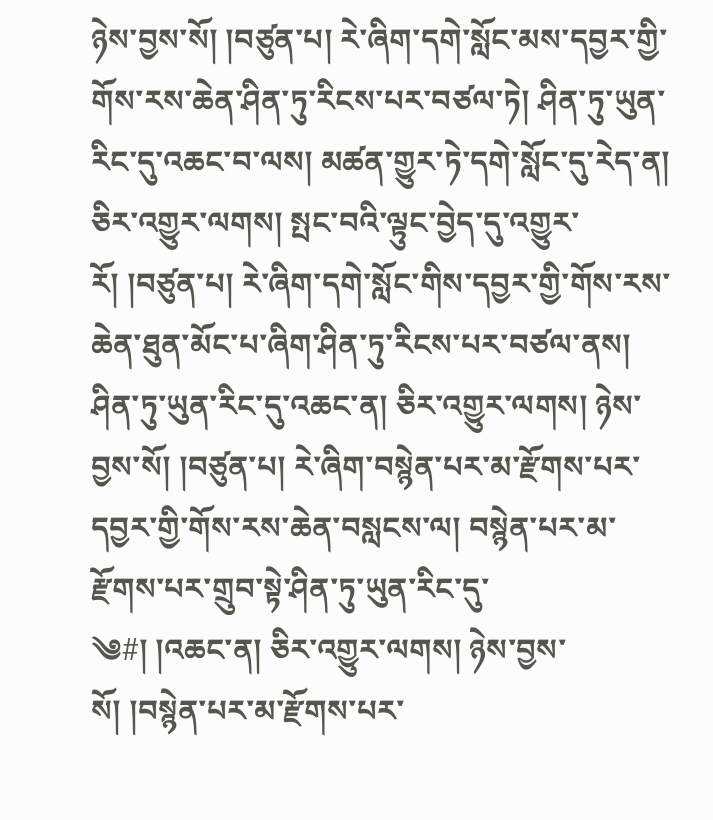ཉེས་བྱས་སོ། །བཙུན་པ། རེ་ཞིག་དགེ་སློང་མས་དབྱར་གྱི་གོས་རས་ཆེན་ཤིན་ཏུ་རིངས་པར་བཙལ་ཏེ། ཤིན་ཏུ་ཡུན་རིང་དུ་འཆང་བ་ལས། མཚན་གྱུར་ཏེ་དགེ་སློང་དུ་རེད་ན། ཅིར་འགྱུར་ལགས། སྤང་བའི་ལྟུང་བྱེད་དུ་འགྱུར་རོ། །བཙུན་པ། རེ་ཞིག་དགེ་སློང་གིས་དབྱར་གྱི་གོས་རས་ཆེན་ཐུན་མོང་པ་ཞིག་ཤིན་ཏུ་རིངས་པར་བཙལ་ནས། ཤིན་ཏུ་ཡུན་རིང་དུ་འཆང་ན། ཅིར་འགྱུར་ལགས། ཉེས་བྱས་སོ། །བཙུན་པ། རེ་ཞིག་བསྙེན་པར་མ་རྫོགས་པར་དབྱར་གྱི་གོས་རས་ཆེན་བསླངས་ལ། བསྙེན་པར་མ་རྫོགས་པར་གྲུབ་སྟེ་ཤིན་ཏུ་ཡུན་རིང་དུ་
༄#། །འཆང་ན། ཅིར་འགྱུར་ལགས། ཉེས་བྱས་སོ། །བསྙེན་པར་མ་རྫོགས་པར་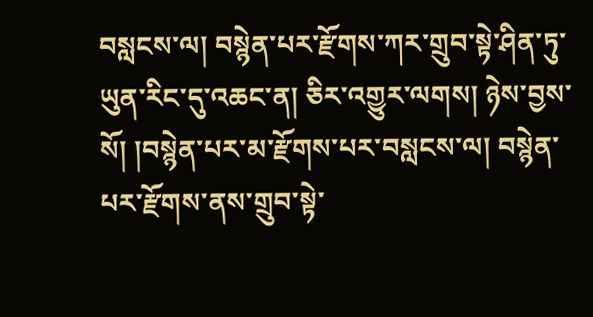བསླངས་ལ། བསྙེན་པར་རྫོགས་ཀར་གྲུབ་སྟེ་ཤིན་ཏུ་ཡུན་རིང་དུ་འཆང་ན། ཅིར་འགྱུར་ལགས། ཉེས་བྱས་སོ། །བསྙེན་པར་མ་རྫོགས་པར་བསླངས་ལ། བསྙེན་པར་རྫོགས་ནས་གྲུབ་སྟེ་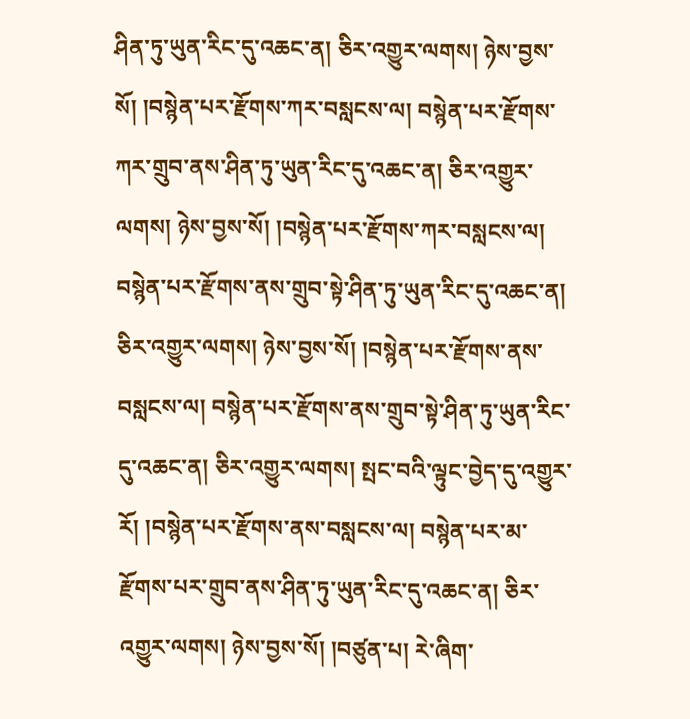ཤིན་ཏུ་ཡུན་རིང་དུ་འཆང་ན། ཅིར་འགྱུར་ལགས། ཉེས་བྱས་སོ། །བསྙེན་པར་རྫོགས་ཀར་བསླངས་ལ། བསྙེན་པར་རྫོགས་ཀར་གྲུབ་ནས་ཤིན་ཏུ་ཡུན་རིང་དུ་འཆང་ན། ཅིར་འགྱུར་ལགས། ཉེས་བྱས་སོ། །བསྙེན་པར་རྫོགས་ཀར་བསླངས་ལ། བསྙེན་པར་རྫོགས་ནས་གྲུབ་སྟེ་ཤིན་ཏུ་ཡུན་རིང་དུ་འཆང་ན། ཅིར་འགྱུར་ལགས། ཉེས་བྱས་སོ། །བསྙེན་པར་རྫོགས་ནས་བསླངས་ལ། བསྙེན་པར་རྫོགས་ནས་གྲུབ་སྟེ་ཤིན་ཏུ་ཡུན་རིང་དུ་འཆང་ན། ཅིར་འགྱུར་ལགས། སྤང་བའི་ལྟུང་བྱེད་དུ་འགྱུར་རོ། །བསྙེན་པར་རྫོགས་ནས་བསླངས་ལ། བསྙེན་པར་མ་རྫོགས་པར་གྲུབ་ནས་ཤིན་ཏུ་ཡུན་རིང་དུ་འཆང་ན། ཅིར་འགྱུར་ལགས། ཉེས་བྱས་སོ། །བཙུན་པ། རེ་ཞིག་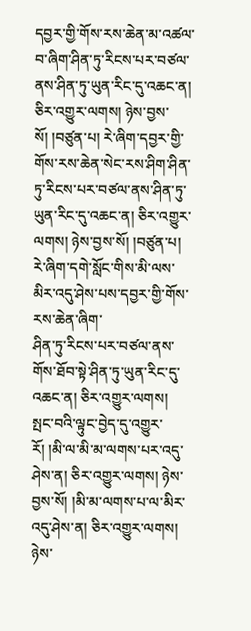དབྱར་གྱི་གོས་རས་ཆེན་མ་འཚལ་བ་ཞིག་ཤིན་ཏུ་རིངས་པར་བཙལ་ནས་ཤིན་ཏུ་ཡུན་རིང་དུ་འཆང་ན། ཅིར་འགྱུར་ལགས། ཉེས་བྱས་སོ། །བཙུན་པ། རེ་ཞིག་དབྱར་གྱི་གོས་རས་ཆེན་སེང་རས་ཤིག་ཤིན་ཏུ་རིངས་པར་བཙལ་ནས་ཤིན་ཏུ་ཡུན་རིང་དུ་འཆང་ན། ཅིར་འགྱུར་ལགས། ཉེས་བྱས་སོ། །བཙུན་པ། རེ་ཞིག་དགེ་སློང་གིས་མི་ལས་མིར་འདུ་ཤེས་པས་དབྱར་གྱི་གོས་རས་ཆེན་ཞིག་
ཤིན་ཏུ་རིངས་པར་བཙལ་ནས་གོས་ཐོབ་སྟེ་ཤིན་ཏུ་ཡུན་རིང་དུ་འཆང་ན། ཅིར་འགྱུར་ལགས། སྤང་བའི་ལྟུང་བྱེད་དུ་འགྱུར་རོ། །མི་ལ་མི་མ་ལགས་པར་འདུ་ཤེས་ན། ཅིར་འགྱུར་ལགས། ཉེས་བྱས་སོ། །མི་མ་ལགས་པ་ལ་མིར་འདུ་ཤེས་ན། ཅིར་འགྱུར་ལགས། ཉེས་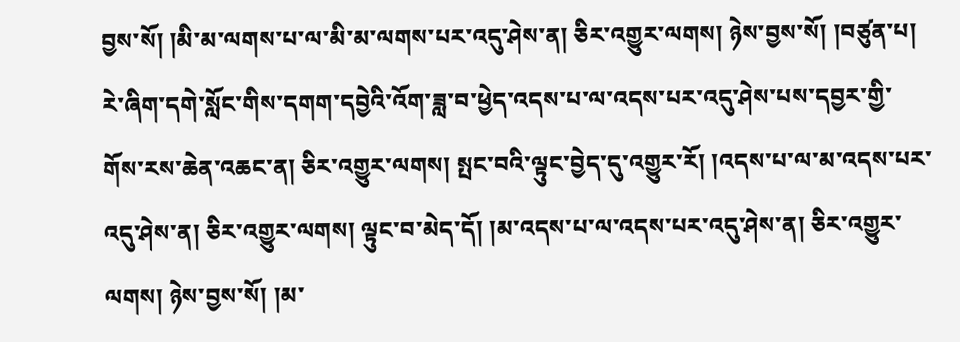བྱས་སོ། །མི་མ་ལགས་པ་ལ་མི་མ་ལགས་པར་འདུ་ཤེས་ན། ཅིར་འགྱུར་ལགས། ཉེས་བྱས་སོ། །བཙུན་པ། རེ་ཞིག་དགེ་སློང་གིས་དགག་དབྱེའི་འོག་ཟླ་བ་ཕྱེད་འདས་པ་ལ་འདས་པར་འདུ་ཤེས་པས་དབྱར་གྱི་གོས་རས་ཆེན་འཆང་ན། ཅིར་འགྱུར་ལགས། སྤང་བའི་ལྟུང་བྱེད་དུ་འགྱུར་རོ། །འདས་པ་ལ་མ་འདས་པར་འདུ་ཤེས་ན། ཅིར་འགྱུར་ལགས། ལྟུང་བ་མེད་དོ། །མ་འདས་པ་ལ་འདས་པར་འདུ་ཤེས་ན། ཅིར་འགྱུར་ལགས། ཉེས་བྱས་སོ། །མ་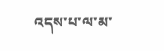འདས་པ་ལ་མ་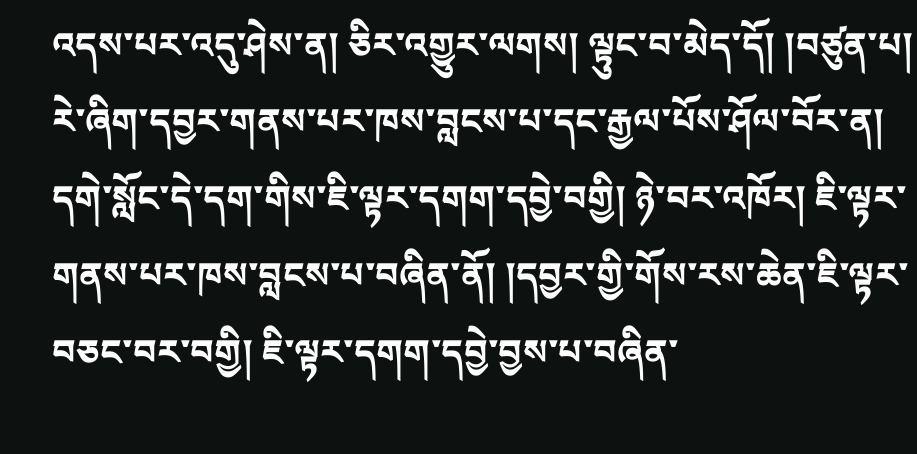འདས་པར་འདུ་ཤེས་ན། ཅིར་འགྱུར་ལགས། ལྟུང་བ་མེད་དོ། །བཙུན་པ། རེ་ཞིག་དབྱར་གནས་པར་ཁས་བླངས་པ་དང་རྒྱལ་པོས་ཤོལ་བོར་ན། དགེ་སློང་དེ་དག་གིས་ཇི་ལྟར་དགག་དབྱེ་བགྱི། ཉེ་བར་འཁོར། ཇི་ལྟར་གནས་པར་ཁས་བླངས་པ་བཞིན་ནོ། །དབྱར་གྱི་གོས་རས་ཆེན་ཇི་ལྟར་བཅང་བར་བགྱི། ཇི་ལྟར་དགག་དབྱེ་བྱས་པ་བཞིན་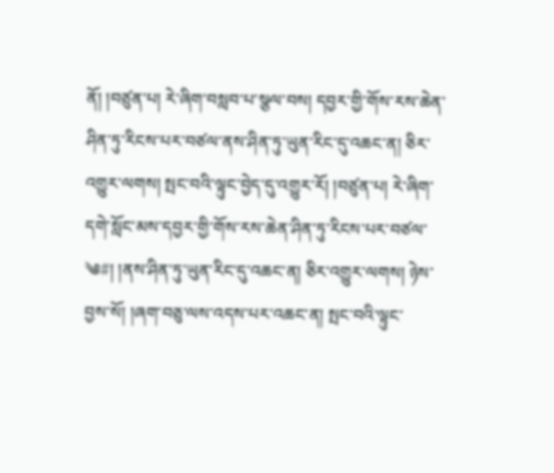ནོ། །བཙུན་པ། རེ་ཞིག་བསླབ་པ་སྩལ་བས། དབྱར་གྱི་གོས་རས་ཆེན་ཤིན་ཏུ་རིངས་པར་བཙལ་ནས་ཤིན་ཏུ་ཡུན་རིང་དུ་འཆང་ན། ཅིར་འགྱུར་ལགས། སྤང་བའི་ལྟུང་བྱེད་དུ་འགྱུར་རོ། །བཙུན་པ། རེ་ཞིག་དགེ་སློང་མས་དབྱར་གྱི་གོས་རས་ཆེན་ཤིན་ཏུ་རིངས་པར་བཙལ་
༄#། །ནས་ཤིན་ཏུ་ཡུན་རིང་དུ་འཆང་ན། ཅིར་འགྱུར་ལགས། ཉེས་བྱས་སོ། །ཞག་བཅུ་ལས་འདས་པར་འཆང་ན། སྤང་བའི་ལྟུང་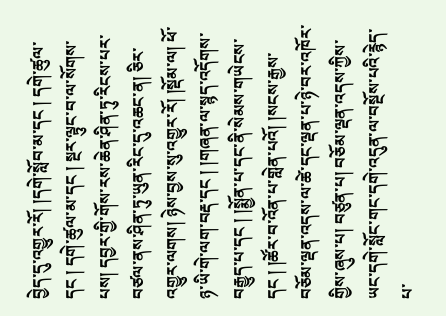བྱེད་དུ་འགྱུར་རོ། །དགེ་སློབ་མ་དང ། དགེ་ཚུལ་དང ། དགེ་ཚུལ་མ་དང ། སྔར་ལྟུང་བ་ལ་སོགས་པས། དབྱར་གྱི་གོས་རས་ཆེན་ཤིན་ཏུ་རིངས་པར་བཙལ་ནས་ཤིན་ཏུ་ཡུན་རིང་དུ་འཆང་ན། ཅིར་འགྱུར་ལགས། ཉེས་བྱས་སུ་འགྱུར་རོ། །སྡོམ་ལ། ཕོ་ཉ་ཡི་གེ་ལག་བརྡ་དང ། །གཞན་ལ་སྙད་འདོགས་བརྒྱུད་པ་དང ། །སྨྱོན་པ་དང་ནི་སེམས་གཡེངས་དང ། །ཚོར་བ་འོན་པ་གླེན་པའོ། །སངས་རྒྱས་བཅོམ་ལྡན་འདས་ལ་ཚེ་དང་ལྡན་པ་ཉེ་བར་འཁོར་གྱིས་ཞུས་པ། བཙུན་པ། བཅོམ་ལྡན་འདས་ཀྱིས་ཡང་དགེ་སློང་གང་དགེ་འདུན་ལ་བསྔོས་པའི་རྙེད་པ་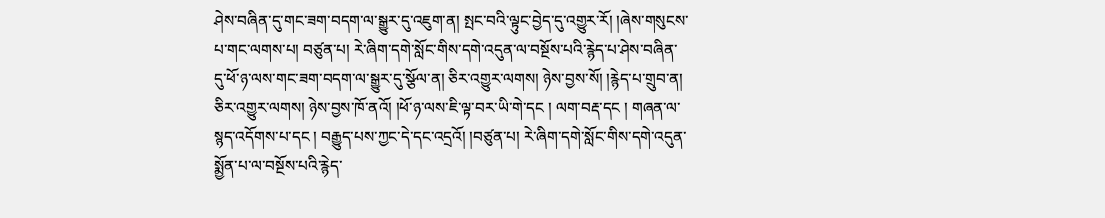ཤེས་བཞིན་དུ་གང་ཟག་བདག་ལ་སྒྱུར་དུ་འཇུག་ན། སྤང་བའི་ལྟུང་བྱེད་དུ་འགྱུར་རོ། །ཞེས་གསུངས་པ་གང་ལགས་པ། བཙུན་པ། རེ་ཞིག་དགེ་སློང་གིས་དགེ་འདུན་ལ་བསྔོས་པའི་རྙེད་པ་ཤེས་བཞིན་དུ་ཕོ་ཉ་ལས་གང་ཟག་བདག་ལ་སྒྱུར་དུ་སྩོལ་ན། ཅིར་འགྱུར་ལགས། ཉེས་བྱས་སོ། །རྙེད་པ་གྲུབ་ན། ཅིར་འགྱུར་ལགས། ཉེས་བྱས་ཁོ་ནའོ། །ཕོ་ཉ་ལས་ཇི་ལྟ་བར་ཡི་གེ་དང ། ལག་བརྡ་དང ། གཞན་ལ་སྙད་འདོགས་པ་དང ། བརྒྱུད་པས་ཀྱང་དེ་དང་འདྲའོ། །བཙུན་པ། རེ་ཞིག་དགེ་སློང་གིས་དགེ་འདུན་སྨྱོན་པ་ལ་བསྔོས་པའི་རྙེད་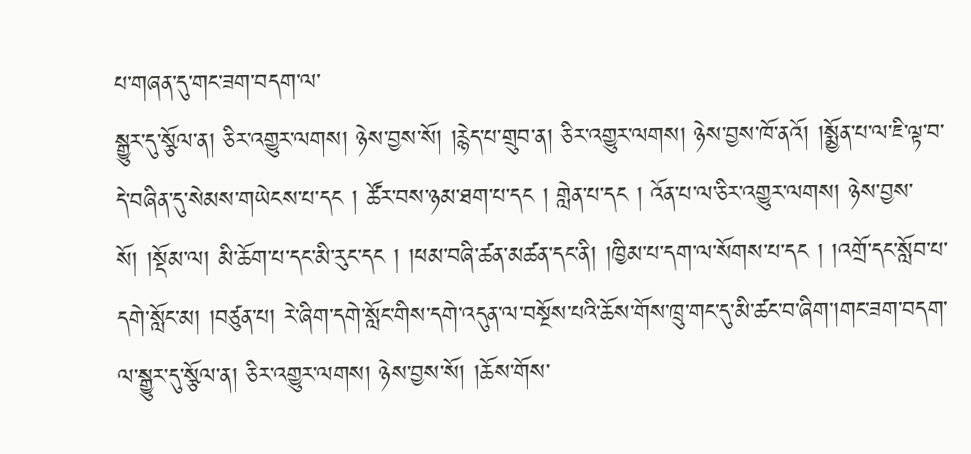པ་གཞན་དུ་གང་ཟག་བདག་ལ་
སྒྱུར་དུ་སྩོལ་ན། ཅིར་འགྱུར་ལགས། ཉེས་བྱས་སོ། །རྙེད་པ་གྲུབ་ན། ཅིར་འགྱུར་ལགས། ཉེས་བྱས་ཁོ་ནའོ། །སྨྱོན་པ་ལ་ཇི་ལྟ་བ་དེ་བཞིན་དུ་སེམས་གཡེངས་པ་དང ། ཚོར་བས་ཉམ་ཐག་པ་དང ། གླེན་པ་དང ། འོན་པ་ལ་ཅིར་འགྱུར་ལགས། ཉེས་བྱས་སོ། །སྡོམ་ལ། མི་ཆོག་པ་དང་མི་རུང་དང ། །ཕམ་བཞི་ཚན་མཚན་དང་ནི། །ཁྱིམ་པ་དག་ལ་སོགས་པ་དང ། །འགྲོ་དང་སློབ་པ་དགེ་སློང་མ། །བཙུན་པ། རེ་ཞིག་དགེ་སློང་གིས་དགེ་འདུན་ལ་བསྔོས་པའི་ཆོས་གོས་ཁྲུ་གང་དུ་མི་ཚང་བ་ཞིག་།གང་ཟག་བདག་ལ་སྒྱུར་དུ་སྩོལ་ན། ཅིར་འགྱུར་ལགས། ཉེས་བྱས་སོ། །ཆོས་གོས་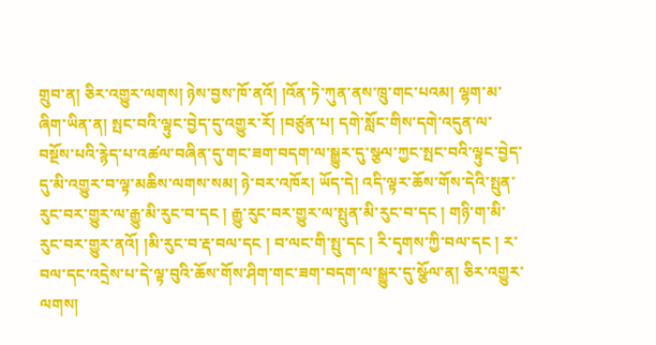གྲུབ་ན། ཅིར་འགྱུར་ལགས། ཉེས་བྱས་ཁོ་ནའོ། །འོན་ཏེ་ཀུན་ནས་ཁྲུ་གང་པའམ། ལྷག་མ་ཞིག་ཡིན་ན། སྤང་བའི་ལྟུང་བྱེད་དུ་འགྱུར་རོ། །བཙུན་པ། དགེ་སློང་གིས་དགེ་འདུན་ལ་བསྔོས་པའི་རྙེད་པ་འཚལ་བཞིན་དུ་གང་ཟག་བདག་ལ་སྒྱུར་དུ་སྩལ་ཀྱང་སྤང་བའི་ལྟུང་བྱེད་དུ་མི་འགྱུར་བ་ལྟ་མཆིས་ལགས་སམ། ཉེ་བར་འཁོར། ཡོད་དེ། འདི་ལྟར་ཆོས་གོས་དེའི་སྤུན་རུང་བར་གྱུར་ལ་རྒྱུ་མི་རུང་བ་དང ། རྒྱུ་རུང་བར་གྱུར་ལ་སྤུན་མི་རུང་བ་དང ། གཉི་ག་མི་རུང་བར་གྱུར་ནའོ། །མི་རུང་བ་རྡ་བལ་དང ། བ་ལང་གི་སྤུ་དང ། རི་དྭགས་ཀྱི་བལ་དང ། ར་བལ་དང་འདྲེས་པ་དེ་ལྟ་བུའི་ཆོས་གོས་ཤིག་གང་ཟག་བདག་ལ་སྒྱུར་དུ་སྩོལ་ན། ཅིར་འགྱུར་ལགས།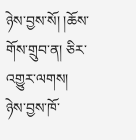ཉེས་བྱས་སོ། །ཆོས་གོས་གྲུབ་ན། ཅིར་འགྱུར་ལགས། ཉེས་བྱས་ཁོ་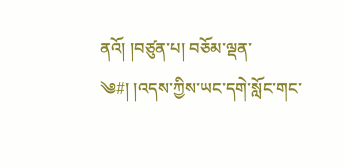ནའོ། །བཙུན་པ། བཅོམ་ལྡན་
༄#། །འདས་ཀྱིས་ཡང་དགེ་སློང་གང་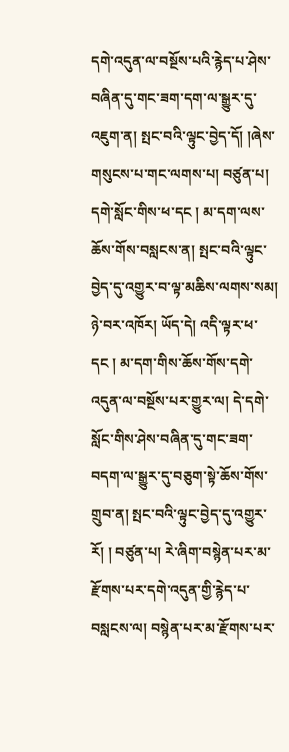དགེ་འདུན་ལ་བསྔོས་པའི་རྙེད་པ་ཤེས་བཞིན་དུ་གང་ཟག་དག་ལ་སྒྱུར་དུ་འཇུག་ན། སྤང་བའི་ལྟུང་བྱེད་དོ། །ཞེས་གསུངས་པ་གང་ལགས་པ། བཙུན་པ། དགེ་སློང་གིས་ཕ་དང ། མ་དག་ལས་ཆོས་གོས་བསླངས་ན། སྤང་བའི་ལྟུང་བྱེད་དུ་འགྱུར་བ་ལྟ་མཆིས་ལགས་སམ། ཉེ་བར་འཁོར། ཡོད་དེ། འདི་ལྟར་ཕ་དང ། མ་དག་གིས་ཆོས་གོས་དགེ་འདུན་ལ་བསྔོས་པར་གྱུར་ལ། དེ་དགེ་སློང་གིས་ཤེས་བཞིན་དུ་གང་ཟག་བདག་ལ་སྒྱུར་དུ་བཅུག་སྟེ་ཆོས་གོས་གྲུབ་ན། སྤང་བའི་ལྟུང་བྱེད་དུ་འགྱུར་རོ། ། བཙུན་པ། རེ་ཞིག་བསྙེན་པར་མ་རྫོགས་པར་དགེ་འདུན་གྱི་རྙེད་པ་བསླངས་ལ། བསྙེན་པར་མ་རྫོགས་པར་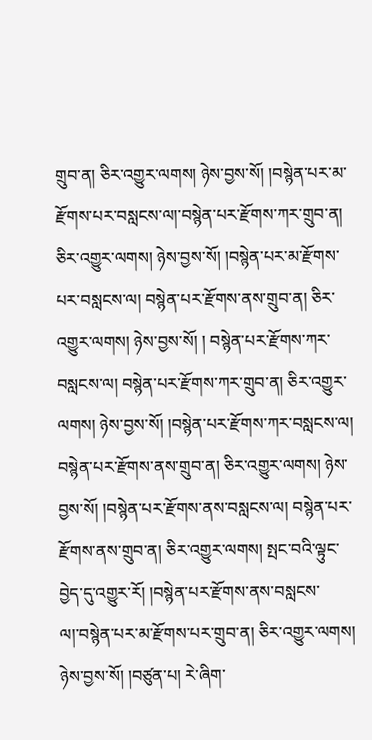གྲུབ་ན། ཅིར་འགྱུར་ལགས། ཉེས་བྱས་སོ། །བསྙེན་པར་མ་རྫོགས་པར་བསླངས་ལ།་བསྙེན་པར་རྫོགས་ཀར་གྲུབ་ན། ཅིར་འགྱུར་ལགས། ཉེས་བྱས་སོ། །བསྙེན་པར་མ་རྫོགས་པར་བསླངས་ལ། བསྙེན་པར་རྫོགས་ནས་གྲུབ་ན། ཅིར་འགྱུར་ལགས། ཉེས་བྱས་སོ། ། བསྙེན་པར་རྫོགས་ཀར་བསླངས་ལ། བསྙེན་པར་རྫོགས་ཀར་གྲུབ་ན། ཅིར་འགྱུར་ལགས། ཉེས་བྱས་སོ། །བསྙེན་པར་རྫོགས་ཀར་བསླངས་ལ། བསྙེན་པར་རྫོགས་ནས་གྲུབ་ན། ཅིར་འགྱུར་ལགས། ཉེས་བྱས་སོ། །བསྙེན་པར་རྫོགས་ནས་བསླངས་ལ། བསྙེན་པར་རྫོགས་ནས་གྲུབ་ན། ཅིར་འགྱུར་ལགས། སྤང་བའི་ལྟུང་བྱེད་དུ་འགྱུར་རོ། །བསྙེན་པར་རྫོགས་ནས་བསླངས་
ལ།་བསྙེན་པར་མ་རྫོགས་པར་གྲུབ་ན། ཅིར་འགྱུར་ལགས། ཉེས་བྱས་སོ། །བཙུན་པ། རེ་ཞིག་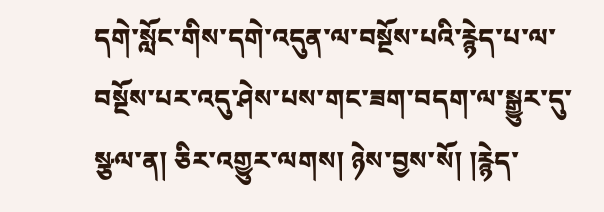དགེ་སློང་གིས་དགེ་འདུན་ལ་བསྔོས་པའི་རྙེད་པ་ལ་བསྔོས་པར་འདུ་ཤེས་པས་གང་ཟག་བདག་ལ་སྒྱུར་དུ་སྩལ་ན། ཅིར་འགྱུར་ལགས། ཉེས་བྱས་སོ། །རྙེད་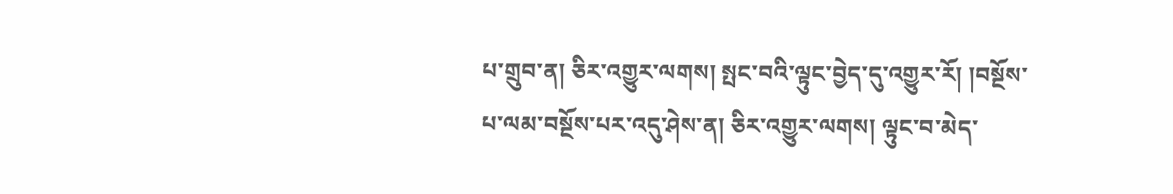པ་གྲུབ་ན། ཅིར་འགྱུར་ལགས། སྤང་བའི་ལྟུང་བྱེད་དུ་འགྱུར་རོ། །བསྔོས་པ་ལམ་བསྔོས་པར་འདུ་ཤེས་ན། ཅིར་འགྱུར་ལགས། ལྟུང་བ་མེད་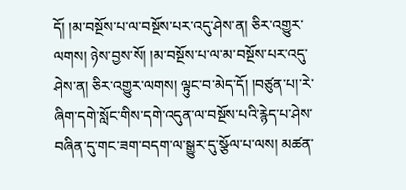དོ། །མ་བསྔོས་པ་ལ་བསྔོས་པར་འདུ་ཤེས་ན། ཅིར་འགྱུར་ལགས། ཉེས་བྱས་སོ། །མ་བསྔོས་པ་ལ་མ་བསྔོས་པར་འདུ་ཤེས་ན། ཅིར་འགྱུར་ལགས། ལྟུང་བ་མེད་དོ། །བཙུན་པ།་རེ་ཞིག་དགེ་སློང་གིས་དགེ་འདུན་ལ་བསྔོས་པའི་རྙེད་པ་ཤེས་བཞིན་དུ་གང་ཟག་བདག་ལ་སྒྱུར་དུ་སྩོལ་པ་ལས། མཚན་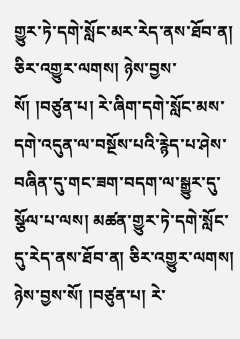གྱུར་ཏེ་དགེ་སློང་མར་རེད་ནས་ཐོབ་ན། ཅིར་འགྱུར་ལགས། ཉེས་བྱས་སོ། །བཙུན་པ། རེ་ཞིག་དགེ་སློང་མས་དགེ་འདུན་ལ་བསྔོས་པའི་རྙེད་པ་ཤེས་བཞིན་དུ་གང་ཟག་བདག་ལ་སྒྱུར་དུ་སྩོལ་པ་ལས། མཚན་གྱུར་ཏེ་དགེ་སློང་དུ་རེད་ནས་ཐོབ་ན། ཅིར་འགྱུར་ལགས། ཉེས་བྱས་སོ། །བཙུན་པ། རེ་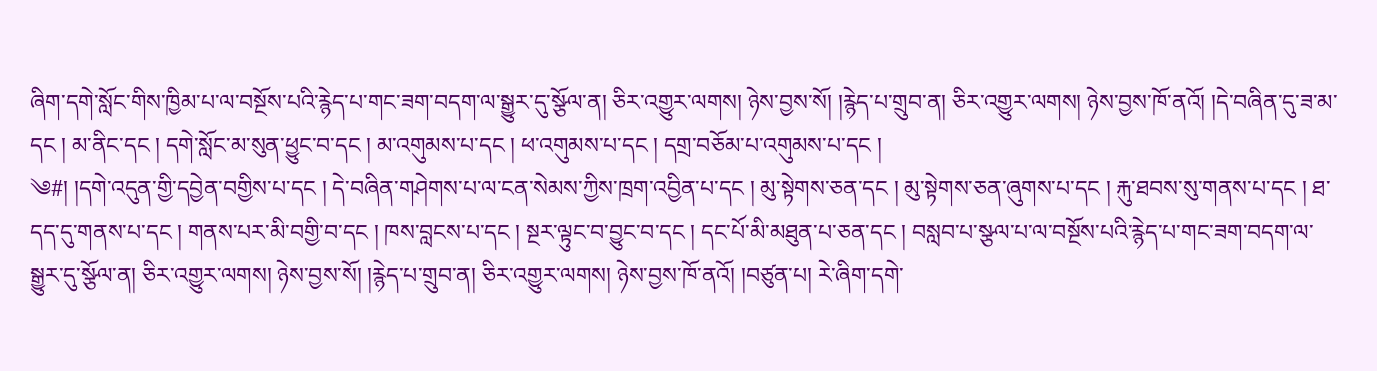ཞིག་དགེ་སློང་གིས་ཁྱིམ་པ་ལ་བསྔོས་པའི་རྙེད་པ་གང་ཟག་བདག་ལ་སྒྱུར་དུ་སྩོལ་ན། ཅིར་འགྱུར་ལགས། ཉེས་བྱས་སོ། །རྙེད་པ་གྲུབ་ན། ཅིར་འགྱུར་ལགས། ཉེས་བྱས་ཁོ་ནའོ། །དེ་བཞིན་དུ་ཟ་མ་དང ། མ་ནིང་དང ། དགེ་སློང་མ་སུན་ཕྱུང་བ་དང ། མ་འགུམས་པ་དང ། ཕ་འགུམས་པ་དང ། དགྲ་བཅོམ་པ་འགུམས་པ་དང །
༄#། །དགེ་འདུན་གྱི་དབྱེན་བགྱིས་པ་དང ། དེ་བཞིན་གཤེགས་པ་ལ་ངན་སེམས་ཀྱིས་ཁྲག་འབྱིན་པ་དང ། མུ་སྟེགས་ཅན་དང ། མུ་སྟེགས་ཅན་ཞུགས་པ་དང ། རྐུ་ཐབས་སུ་གནས་པ་དང ། ཐ་དད་དུ་གནས་པ་དང ། གནས་པར་མི་བགྱི་བ་དང ། ཁས་བླངས་པ་དང ། སྔར་ལྟུང་བ་བྱུང་བ་དང ། དང་པོ་མི་མཐུན་པ་ཅན་དང ། བསླབ་པ་སྩལ་པ་ལ་བསྔོས་པའི་རྙེད་པ་གང་ཟག་བདག་ལ་སྒྱུར་དུ་སྩོལ་ན། ཅིར་འགྱུར་ལགས། ཉེས་བྱས་སོ། །རྙེད་པ་གྲུབ་ན། ཅིར་འགྱུར་ལགས། ཉེས་བྱས་ཁོ་ནའོ། །བཙུན་པ། རེ་ཞིག་དགེ་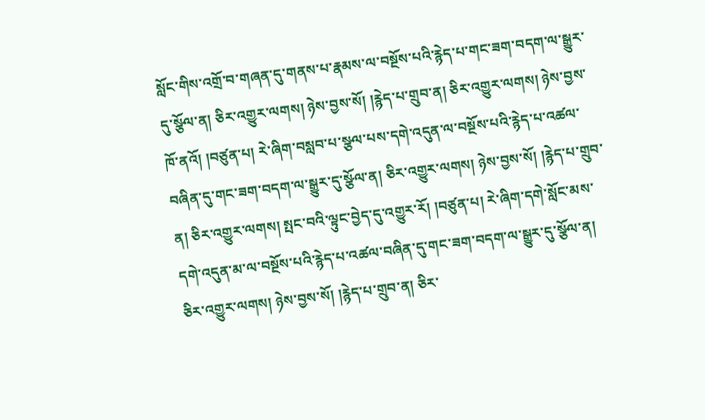སློང་གིས་འགྲོ་བ་གཞན་དུ་གནས་པ་རྣམས་ལ་བསྔོས་པའི་རྙེད་པ་གང་ཟག་བདག་ལ་སྒྱུར་དུ་སྩོལ་ན། ཅིར་འགྱུར་ལགས། ཉེས་བྱས་སོ། །རྙེད་པ་གྲུབ་ན། ཅིར་འགྱུར་ལགས། ཉེས་བྱས་ཁོ་ནའོ། །བཙུན་པ། རེ་ཞིག་བསླབ་པ་སྩལ་པས་དགེ་འདུན་ལ་བསྔོས་པའི་རྙེད་པ་འཚལ་བཞིན་དུ་གང་ཟག་བདག་ལ་སྒྱུར་དུ་སྩོལ་ན། ཅིར་འགྱུར་ལགས། ཉེས་བྱས་སོ། །རྙེད་པ་གྲུབ་ན། ཅིར་འགྱུར་ལགས། སྤང་བའི་ལྟུང་བྱེད་དུ་འགྱུར་རོ། །བཙུན་པ། རེ་ཞིག་དགེ་སློང་མས་དགེ་འདུན་མ་ལ་བསྔོས་པའི་རྙེད་པ་འཚལ་བཞིན་དུ་གང་ཟག་བདག་ལ་སྒྱུར་དུ་སྩོལ་ན། ཅིར་འགྱུར་ལགས། ཉེས་བྱས་སོ། །རྙེད་པ་གྲུབ་ན། ཅིར་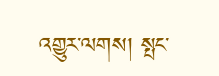འགྱུར་ལགས། སྤང་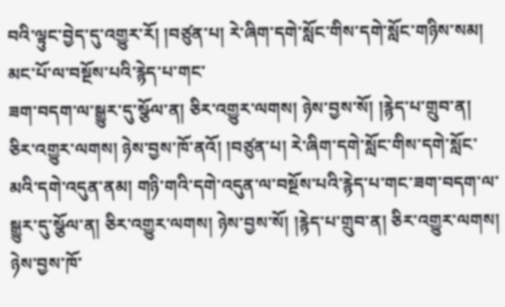བའི་ལྟུང་བྱེད་དུ་འགྱུར་རོ། །བཙུན་པ། རེ་ཞིག་དགེ་སློང་གིས་དགེ་སློང་གཉིས་སམ། མང་པོ་ལ་བསྔོས་པའི་རྙེད་པ་གང་
ཟག་བདག་ལ་སྒྱུར་དུ་སྩོལ་ན། ཅིར་འགྱུར་ལགས། ཉེས་བྱས་སོ། །རྙེད་པ་གྲུབ་ན། ཅིར་འགྱུར་ལགས། ཉེས་བྱས་ཁོ་ནའོ། །བཙུན་པ། རེ་ཞིག་དགེ་སློང་གིས་དགེ་སློང་མའི་དགེ་འདུན་ནམ། གཉི་གའི་དགེ་འདུན་ལ་བསྔོས་པའི་རྙེད་པ་གང་ཟག་བདག་ལ་སྒྱུར་དུ་སྩོལ་ན། ཅིར་འགྱུར་ལགས། ཉེས་བྱས་སོ། །རྙེད་པ་གྲུབ་ན། ཅིར་འགྱུར་ལགས། ཉེས་བྱས་ཁོ་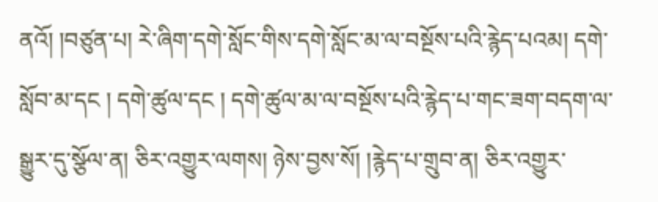ནའོ། །བཙུན་པ། རེ་ཞིག་དགེ་སློང་གིས་དགེ་སློང་མ་ལ་བསྔོས་པའི་རྙེད་པའམ། དགེ་སློབ་མ་དང ། དགེ་ཚུལ་དང ། དགེ་ཚུལ་མ་ལ་བསྔོས་པའི་རྙེད་པ་གང་ཟག་བདག་ལ་སྒྱུར་དུ་སྩོལ་ན། ཅིར་འགྱུར་ལགས། ཉེས་བྱས་སོ། །རྙེད་པ་གྲུབ་ན། ཅིར་འགྱུར་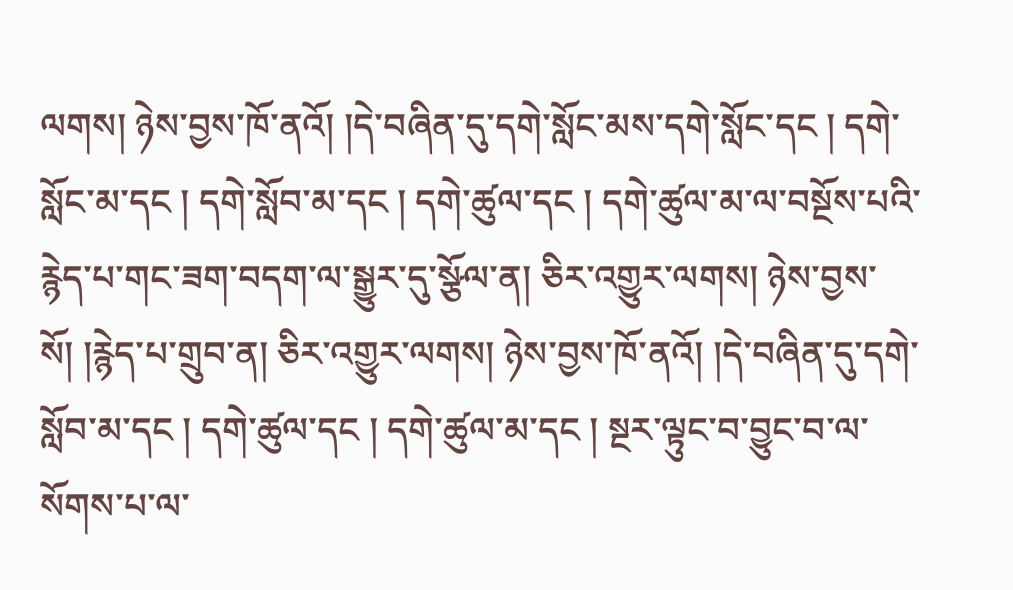ལགས། ཉེས་བྱས་ཁོ་ནའོ། །དེ་བཞིན་དུ་དགེ་སློང་མས་དགེ་སློང་དང ། དགེ་སློང་མ་དང ། དགེ་སློབ་མ་དང ། དགེ་ཚུལ་དང ། དགེ་ཚུལ་མ་ལ་བསྔོས་པའི་རྙེད་པ་གང་ཟག་བདག་ལ་སྒྱུར་དུ་སྩོལ་ན། ཅིར་འགྱུར་ལགས། ཉེས་བྱས་སོ། །རྙེད་པ་གྲུབ་ན། ཅིར་འགྱུར་ལགས། ཉེས་བྱས་ཁོ་ནའོ། །དེ་བཞིན་དུ་དགེ་སློབ་མ་དང ། དགེ་ཚུལ་དང ། དགེ་ཚུལ་མ་དང ། སྔར་ལྟུང་བ་བྱུང་བ་ལ་སོགས་པ་ལ་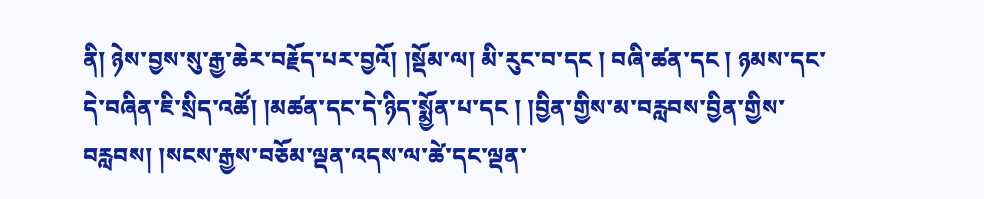ནི། ཉེས་བྱས་སུ་རྒྱ་ཆེར་བརྗོད་པར་བྱའོ། །སྡོམ་ལ། མི་རུང་བ་དང ། བཞི་ཚན་དང ། ཉམས་དང་དེ་བཞིན་ཇི་སྲིད་འཚོ། །མཚན་དང་དེ་ཉིད་སྨྱོན་པ་དང ། །བྱིན་གྱིས་མ་བརླབས་བྱིན་གྱིས་བརླབས། །སངས་རྒྱས་བཅོམ་ལྡན་འདས་ལ་ཚེ་དང་ལྡན་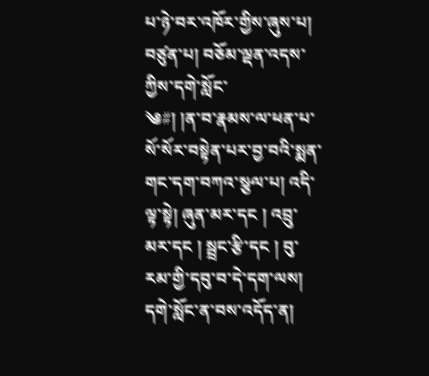པ་ཉེ་བར་འཁོར་གྱིས་ཞུས་པ། བཙུན་པ། བཅོམ་ལྡན་འདས་ཀྱིས་དགེ་སློང་
༄#། །ན་བ་རྣམས་ལ་ཕན་པ་སོ་སོར་བསྟེན་པར་བྱ་བའི་སྨན་གང་དག་བཀའ་སྩལ་པ། འདི་ལྟ་སྟེ། ཞུན་མར་དང ། འབྲུ་མར་དང ། སྦྲང་རྩི་དང ། བུ་རམ་གྱི་དབུ་བ་དེ་དག་ལས། དགེ་སློང་ན་བས་འདོད་ན།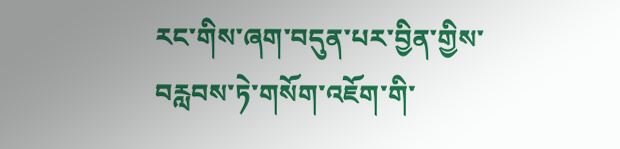རང་གིས་ཞག་བདུན་པར་བྱིན་གྱིས་བརླབས་ཏེ་གསོག་འཇོག་གི་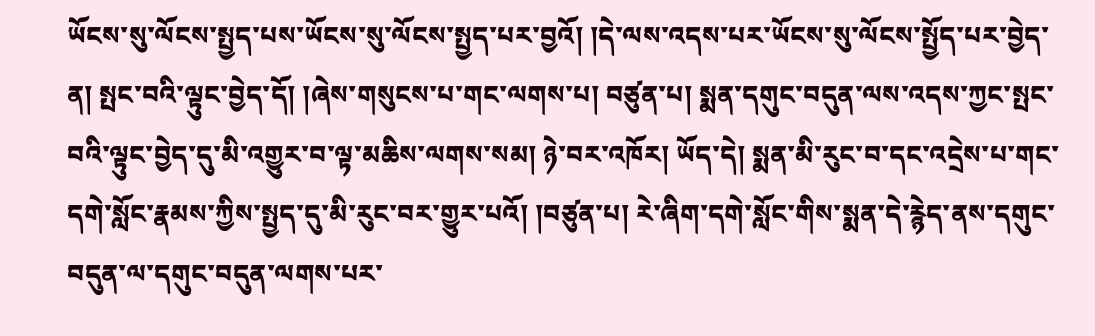ཡོངས་སུ་ལོངས་སྤྱད་པས་ཡོངས་སུ་ལོངས་སྤྱད་པར་བྱའོ། །དེ་ལས་འདས་པར་ཡོངས་སུ་ལོངས་སྤྱོད་པར་བྱེད་ན། སྤང་བའི་ལྟུང་བྱེད་དོ། །ཞེས་གསུངས་པ་གང་ལགས་པ། བཙུན་པ། སྨན་དགུང་བདུན་ལས་འདས་ཀྱང་སྤང་བའི་ལྟུང་བྱེད་དུ་མི་འགྱུར་བ་ལྟ་མཆིས་ལགས་སམ། ཉེ་བར་འཁོར། ཡོད་དེ། སྨན་མི་རུང་བ་དང་འདྲེས་པ་གང་དགེ་སློང་རྣམས་ཀྱིས་སྤྱད་དུ་མི་རུང་བར་གྱུར་པའོ། །བཙུན་པ། རེ་ཞིག་དགེ་སློང་གིས་སྨན་དེ་རྙེད་ནས་དགུང་བདུན་ལ་དགུང་བདུན་ལགས་པར་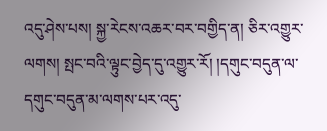འདུ་ཤེས་པས། སྐྱ་རེངས་འཆར་བར་བགྱིད་ན། ཅིར་འགྱུར་ལགས། སྤང་བའི་ལྟུང་བྱེད་དུ་འགྱུར་རོ། །དགུང་བདུན་ལ་དགུང་བདུན་མ་ལགས་པར་འདུ་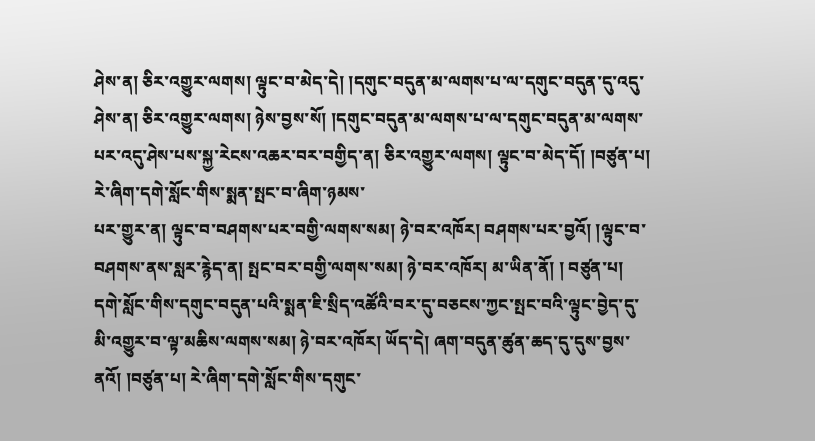ཤེས་ན། ཅིར་འགྱུར་ལགས། ལྟུང་བ་མེད་དེ། །དགུང་བདུན་མ་ལགས་པ་ལ་དགུང་བདུན་དུ་འདུ་ཤེས་ན། ཅིར་འགྱུར་ལགས། ཉེས་བྱས་སོ། །དགུང་བདུན་མ་ལགས་པ་ལ་དགུང་བདུན་མ་ལགས་པར་འདུ་ཤེས་པས་སྐྱ་རེངས་འཆར་བར་བགྱིད་ན། ཅིར་འགྱུར་ལགས། ལྟུང་བ་མེད་དོ། །བཙུན་པ། རེ་ཞིག་དགེ་སློང་གིས་སྨན་སྤང་བ་ཞིག་ཉམས་
པར་གྱུར་ན། ལྟུང་བ་བཤགས་པར་བགྱི་ལགས་སམ། ཉེ་བར་འཁོར། བཤགས་པར་བྱའོ། །ལྟུང་བ་བཤགས་ནས་སླར་རྙེད་ན། སྤང་བར་བགྱི་ལགས་སམ། ཉེ་བར་འཁོར། མ་ཡིན་ནོ། ། བཙུན་པ། དགེ་སློང་གིས་དགུང་བདུན་པའི་སྨན་ཇི་སྲིད་འཚོའི་བར་དུ་བཅངས་ཀྱང་སྤང་བའི་ལྟུང་བྱེད་དུ་མི་འགྱུར་བ་ལྟ་མཆིས་ལགས་སམ། ཉེ་བར་འཁོར། ཡོད་དེ། ཞག་བདུན་ཚུན་ཆད་དུ་དུས་བྱས་ནའོ། །བཙུན་པ། རེ་ཞིག་དགེ་སློང་གིས་དགུང་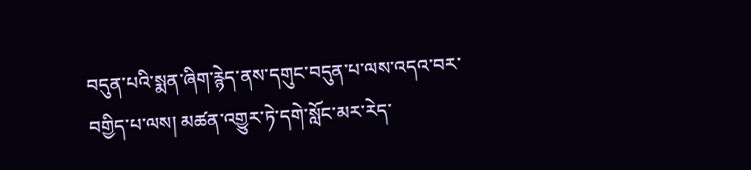བདུན་པའི་སྨན་ཞིག་རྙེད་ནས་དགུང་བདུན་པ་ལས་འདའ་བར་བགྱིད་པ་ལས། མཚན་འགྱུར་ཏེ་དགེ་སློང་མར་རེད་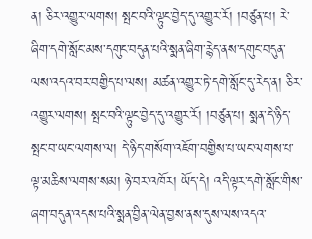ན། ཅིར་འགྱུར་ལགས། སྤང་བའི་ལྟུང་བྱེད་དུ་འགྱུར་རོ། །བཙུན་པ། རེ་ཞིག་དགེ་སློང་མས་དགུང་བདུན་པའི་སྨན་ཞིག་རྙེད་ནས་དགུང་བདུན་ལས་འདའ་བར་བགྱིད་པ་ལས། མཚན་འགྱུར་ཏེ་དགེ་སློང་དུ་རེད་ན། ཅིར་འགྱུར་ལགས། སྤང་བའི་ལྟུང་བྱེད་དུ་འགྱུར་རོ། །བཙུན་པ། སྨན་དེ་ཉིད་སྤང་བ་ཡང་ལགས་ལ། དེ་ཉིད་གསོག་འཇོག་བགྱིས་པ་ཡང་ལགས་པ་ལྟ་མཆིས་ལགས་སམ། ཉེ་བར་འཁོར། ཡོད་དེ། འདི་ལྟར་དགེ་སློང་གིས་ཞག་བདུན་འདས་པའི་སྨན་བྱིན་ལེན་བྱས་ནས་དུས་ལས་འདའ་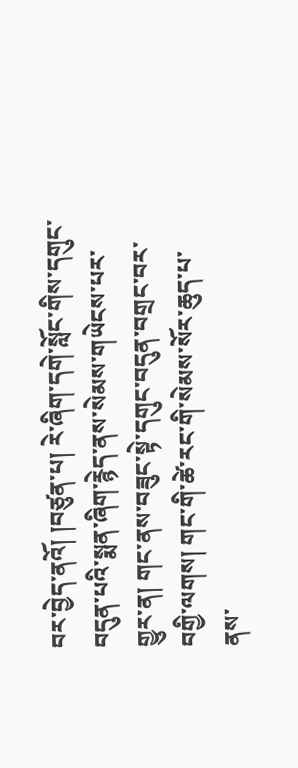བར་བྱེད་ནའོ། །བཙུན་པ། རེ་ཞིག་དགེ་སློང་གིས་དགུང་བདུན་པའི་སྨན་ཞིག་རྙེད་ནས་སེམས་གཡེངས་པར་གྱུར་ན། གང་ནས་བཟུང་སྟེ་དགུང་བདུན་བགྲང་བར་བགྱི་ལགས། གང་གི་ཚེ་རང་གི་སེམས་སོར་ཆུད་པ་ནས་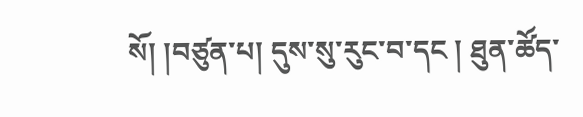སོ། །བཙུན་པ། དུས་སུ་རུང་བ་དང ། ཐུན་ཚོད་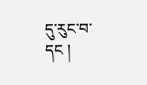དུ་རུང་བ་དང །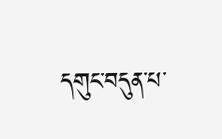དགུང་བདུན་པ་